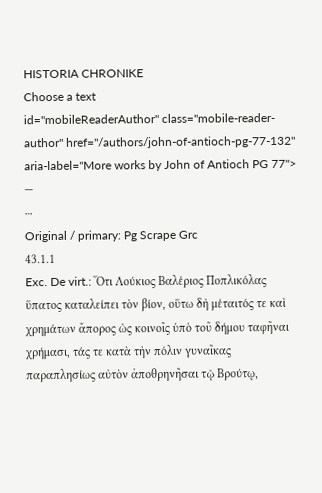HISTORIA CHRONIKE
Choose a text
id="mobileReaderAuthor" class="mobile-reader-author" href="/authors/john-of-antioch-pg-77-132" aria-label="More works by John of Antioch PG 77">
—
⋯
Original / primary: Pg Scrape Grc
43.1.1
Exc. De virt.: Ὅτι Λούκιος Βαλέριος Ποπλικόλας ὕπατος καταλείπει τὸν βίον, οὕτω δὴ μέταιτός τε καὶ χρημάτων ἄπορος ὡς κοινοῖς ὑπὸ τοῦ δήμου ταφῆναι χρήμασι, τάς τε κατὰ τὴν πόλιν γυναῖκας παραπλησίως αὐτὸν ἀποθρηνῆσαι τῷ Βρούτῳ,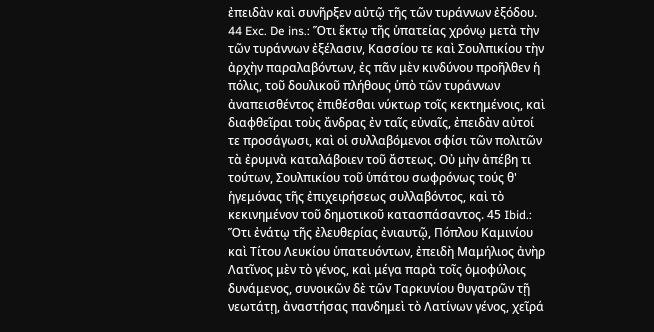ἐπειδὰν καὶ συνῆρξεν αὐτῷ τῆς τῶν τυράννων ἐξόδου. 44 Exc. De ins.: Ὅτι ἕκτῳ τῆς ὑπατείας χρόνῳ μετὰ τὴν τῶν τυράννων ἐξέλασιν, Κασσίου τε καὶ Σουλπικίου τὴν ἀρχὴν παραλαβόντων, ἐς πᾶν μὲν κινδύνου προῆλθεν ἡ πόλις, τοῦ δουλικοῦ πλήθους ὑπὸ τῶν τυράννων ἀναπεισθέντος ἐπιθέσθαι νύκτωρ τοῖς κεκτημένοις, καὶ διαφθεῖραι τοὺς ἄνδρας ἐν ταῖς εὐναῖς, ἐπειδὰν αὐτοί τε προσάγωσι, καὶ οἱ συλλαβόμενοι σφίσι τῶν πολιτῶν τὰ ἐρυμνὰ καταλάβοιεν τοῦ ἄστεως. Οὐ μὴν ἀπέβη τι τούτων, Σουλπικίου τοῦ ὑπάτου σωφρόνως τούς θ' ἡγεμόνας τῆς ἐπιχειρήσεως συλλαβόντος, καὶ τὸ κεκινημένον τοῦ δημοτικοῦ κατασπάσαντος. 45 Ibid.: Ὅτι ἐνάτῳ τῆς ἐλευθερίας ἐνιαυτῷ, Πόπλου Καμινίου καὶ Τίτου Λευκίου ὑπατευόντων, ἐπειδὴ Μαμήλιος ἀνὴρ Λατῖνος μὲν τὸ γένος, καὶ μέγα παρὰ τοῖς ὁμοφύλοις δυνάμενος, συνοικῶν δὲ τῶν Ταρκυνίου θυγατρῶν τῇ νεωτάτῃ, ἀναστήσας πανδημεὶ τὸ Λατίνων γένος, χεῖρά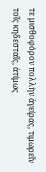τε μισθοφόρον πολλὴν ἀγείρας, τιμωρεῖν τοῖς κηδεσταῖς, ἀτίμως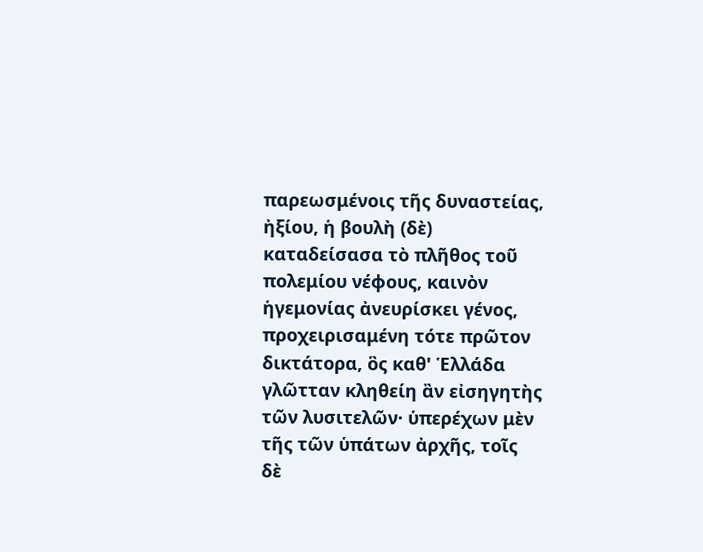παρεωσμένοις τῆς δυναστείας, ἠξίου, ἡ βουλὴ (δὲ) καταδείσασα τὸ πλῆθος τοῦ πολεμίου νέφους, καινὸν ἡγεμονίας ἀνευρίσκει γένος, προχειρισαμένη τότε πρῶτον δικτάτορα, ὃς καθ' Ἑλλάδα γλῶτταν κληθείη ἂν εἰσηγητὴς τῶν λυσιτελῶν· ὑπερέχων μὲν τῆς τῶν ὑπάτων ἀρχῆς, τοῖς δὲ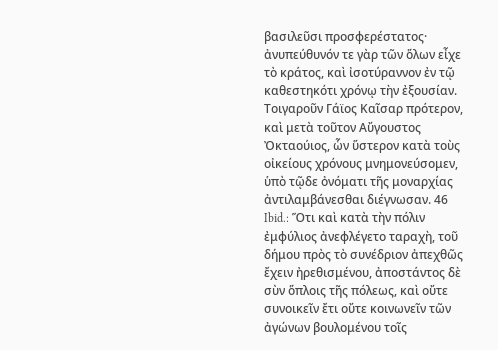βασιλεῦσι προσφερέστατος· ἀνυπεύθυνόν τε γὰρ τῶν ὅλων εἶχε τὸ κράτος, καὶ ἰσοτύραννον ἐν τῷ καθεστηκότι χρόνῳ τὴν ἐξουσίαν. Τοιγαροῦν Γάϊος Καῖσαρ πρότερον, καὶ μετὰ τοῦτον Αὔγουστος Ὀκταούιος, ὧν ὕστερον κατὰ τοὺς οἰκείους χρόνους μνημονεύσομεν, ὑπὸ τῷδε ὀνόματι τῆς μοναρχίας ἀντιλαμβάνεσθαι διέγνωσαν. 46 Ibid.: Ὅτι καὶ κατὰ τὴν πόλιν ἐμφύλιος ἀνεφλέγετο ταραχὴ, τοῦ δήμου πρὸς τὸ συνέδριον ἀπεχθῶς ἔχειν ἠρεθισμένου, ἀποστάντος δὲ σὺν ὅπλοις τῆς πόλεως, καὶ οὔτε συνοικεῖν ἔτι οὔτε κοινωνεῖν τῶν ἀγώνων βουλομένου τοῖς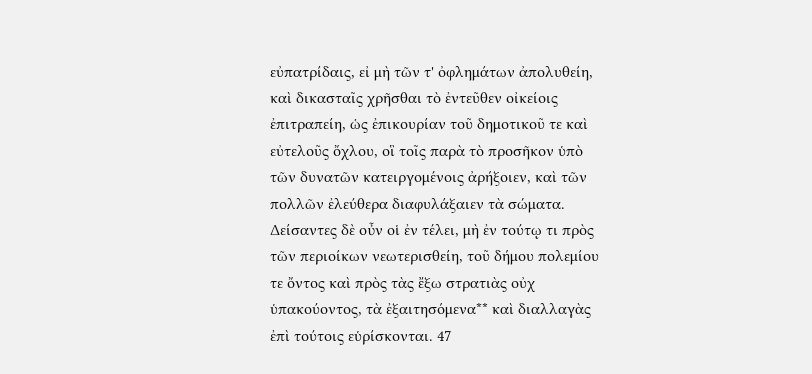εὐπατρίδαις, εἰ μὴ τῶν τ' ὀφλημάτων ἀπολυθείη, καὶ δικασταῖς χρῆσθαι τὸ ἐντεῦθεν οἰκείοις ἐπιτραπείη, ὡς ἐπικουρίαν τοῦ δημοτικοῦ τε καὶ εὐτελοῦς ὄχλου, οἳ τοῖς παρὰ τὸ προσῆκον ὑπὸ τῶν δυνατῶν κατειργομένοις ἀρήξοιεν, καὶ τῶν πολλῶν ἐλεύθερα διαφυλάξαιεν τὰ σώματα. Δείσαντες δὲ οὖν οἱ ἐν τέλει, μὴ ἐν τούτῳ τι πρὸς τῶν περιοίκων νεωτερισθείη, τοῦ δήμου πολεμίου τε ὄντος καὶ πρὸς τὰς ἔξω στρατιὰς οὐχ ὑπακούοντος, τὰ ἐξαιτησόμενα** καὶ διαλλαγὰς ἐπὶ τούτοις εὑρίσκονται. 47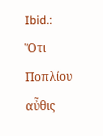Ibid.: Ὅτι Ποπλίου αὖθις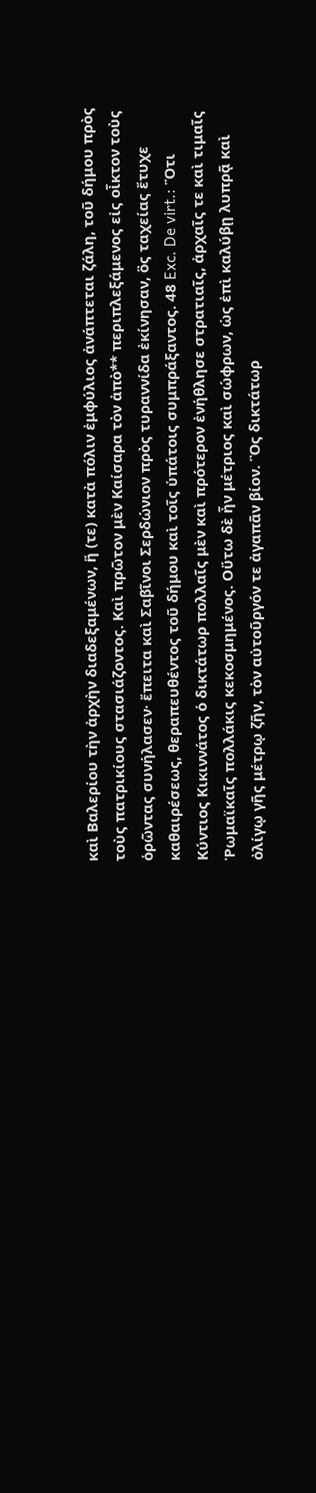καὶ Βαλερίου τὴν ἀρχὴν διαδεξαμένων, ἥ (τε) κατὰ πόλιν ἐμφύλιος ἀνάπτεται ζάλη, τοῦ δήμου πρὸς τοὺς πατρικίους στασιάζοντος. Καὶ πρῶτον μὲν Καίσαρα τὸν ἀπὸ** περιπλεξάμενος εἰς οἶκτον τοὺς ὁρῶντας συνήλασεν· ἔπειτα καὶ Σαβῖνοι Σερδώνιον πρὸς τυραννίδα ἐκίνησαν, ὃς ταχείας ἔτυχε καθαιρέσεως, θεραπευθέντος τοῦ δήμου καὶ τοῖς ὑπάτοις συμπράξαντος. 48 Exc. De virt.: Ὅτι Κύντιος Κικιννάτος ὁ δικτάτωρ πολλαῖς μὲν καὶ πρότερον ἐνήθλησε στρατιαῖς, ἀρχαῖς τε καὶ τιμαῖς Ῥωμαϊκαῖς πολλάκις κεκοσμημένος. Οὕτω δὲ ἦν μέτριος καὶ σώφρων, ὡς ἐπὶ καλύβῃ λυπρᾷ καὶ ὀλίγῳ γῆς μέτρῳ ζῆν, τὸν αὐτοῦργόν τε ἀγαπᾶν βίον. Ὃς δικτάτωρ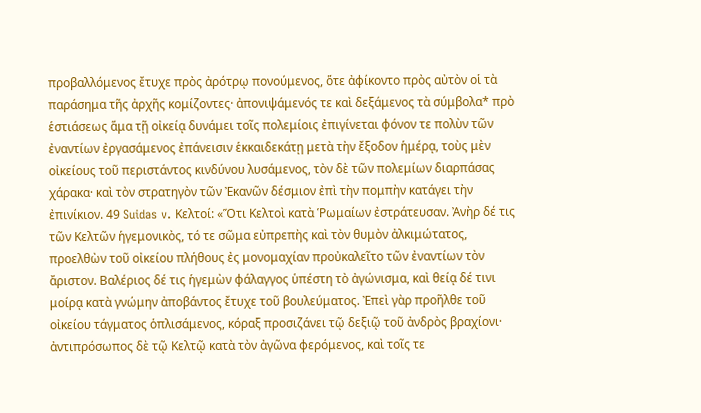προβαλλόμενος ἔτυχε πρὸς ἀρότρῳ πονούμενος, ὅτε ἀφίκοντο πρὸς αὐτὸν οἱ τὰ παράσημα τῆς ἀρχῆς κομίζοντες· ἀπονιψάμενός τε καὶ δεξάμενος τὰ σύμβολα* πρὸ ἑστιάσεως ἅμα τῇ οἰκείᾳ δυνάμει τοῖς πολεμίοις ἐπιγίνεται φόνον τε πολὺν τῶν ἐναντίων ἐργασάμενος ἐπάνεισιν ἑκκαιδεκάτῃ μετὰ τὴν ἔξοδον ἡμέρᾳ, τοὺς μὲν οἰκείους τοῦ περιστάντος κινδύνου λυσάμενος, τὸν δὲ τῶν πολεμίων διαρπάσας χάρακα· καὶ τὸν στρατηγὸν τῶν Ἐκανῶν δέσμιον ἐπὶ τὴν πομπὴν κατάγει τὴν ἐπινίκιον. 49 Suidas v. Κελτοί: «Ὅτι Κελτοὶ κατὰ Ῥωμαίων ἐστράτευσαν. Ἀνὴρ δέ τις τῶν Κελτῶν ἡγεμονικὸς, τό τε σῶμα εὐπρεπὴς καὶ τὸν θυμὸν ἀλκιμώτατος, προελθὼν τοῦ οἰκείου πλήθους ἐς μονομαχίαν προὐκαλεῖτο τῶν ἐναντίων τὸν ἄριστον. Βαλέριος δέ τις ἡγεμὼν φάλαγγος ὑπέστη τὸ ἀγώνισμα, καὶ θείᾳ δέ τινι μοίρᾳ κατὰ γνώμην ἀποβάντος ἔτυχε τοῦ βουλεύματος. Ἐπεὶ γὰρ προῆλθε τοῦ οἰκείου τάγματος ὁπλισάμενος, κόραξ προσιζάνει τῷ δεξιῷ τοῦ ἀνδρὸς βραχίονι· ἀντιπρόσωπος δὲ τῷ Κελτῷ κατὰ τὸν ἀγῶνα φερόμενος, καὶ τοῖς τε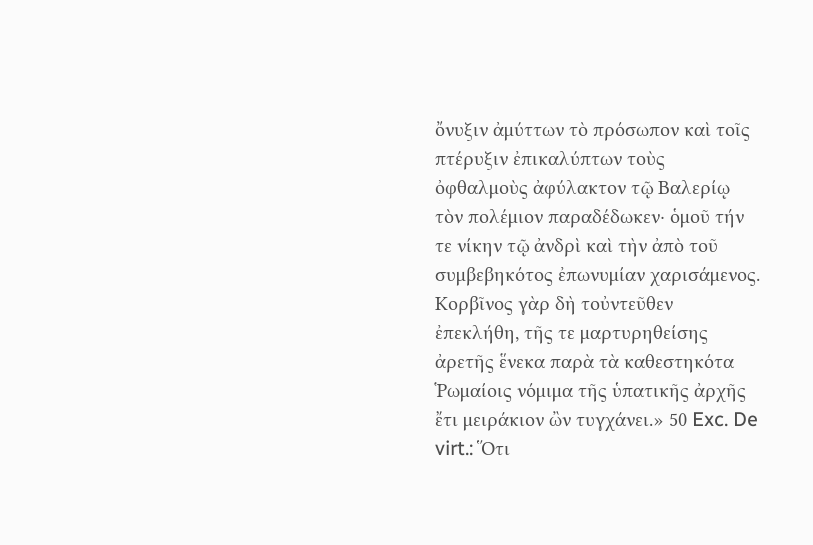ὄνυξιν ἀμύττων τὸ πρόσωπον καὶ τοῖς πτέρυξιν ἐπικαλύπτων τοὺς ὀφθαλμοὺς ἀφύλακτον τῷ Βαλερίῳ τὸν πολέμιον παραδέδωκεν· ὁμοῦ τήν τε νίκην τῷ ἀνδρὶ καὶ τὴν ἀπὸ τοῦ συμβεβηκότος ἐπωνυμίαν χαρισάμενος. Κορβῖνος γὰρ δὴ τοὐντεῦθεν ἐπεκλήθη, τῆς τε μαρτυρηθείσης ἀρετῆς ἕνεκα παρὰ τὰ καθεστηκότα Ῥωμαίοις νόμιμα τῆς ὑπατικῆς ἀρχῆς ἔτι μειράκιον ὢν τυγχάνει.» 50 Exc. De virt.: Ὅτι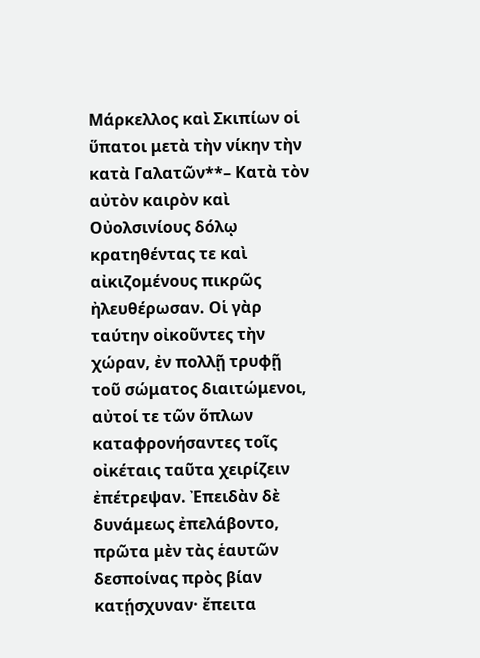Μάρκελλος καὶ Σκιπίων οἱ ὕπατοι μετὰ τὴν νίκην τὴν κατὰ Γαλατῶν**– Κατὰ τὸν αὐτὸν καιρὸν καὶ Οὐολσινίους δόλῳ κρατηθέντας τε καὶ αἰκιζομένους πικρῶς ἠλευθέρωσαν. Οἱ γὰρ ταύτην οἰκοῦντες τὴν χώραν, ἐν πολλῇ τρυφῇ τοῦ σώματος διαιτώμενοι, αὐτοί τε τῶν ὅπλων καταφρονήσαντες τοῖς οἰκέταις ταῦτα χειρίζειν ἐπέτρεψαν. Ἐπειδὰν δὲ δυνάμεως ἐπελάβοντο, πρῶτα μὲν τὰς ἑαυτῶν δεσποίνας πρὸς βίαν κατῄσχυναν· ἔπειτα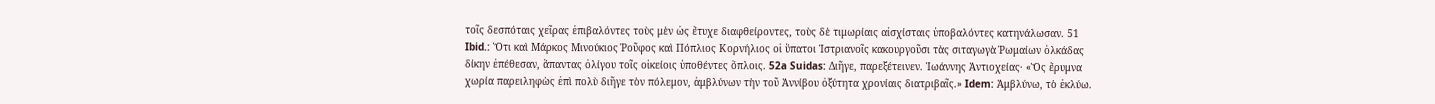τοῖς δεσπόταις χεῖρας ἐπιβαλόντες τοὺς μὲν ὡς ἔτυχε διαφθείροντες, τοὺς δὲ τιμωρίαις αἰσχίσταις ὑποβαλόντες κατηνάλωσαν. 51 Ibid.: Ὅτι καὶ Μάρκος Μινούκιος Ῥοῦφος καὶ Πόπλιος Κορνήλιος οἱ ὕπατοι Ἰστριανοῖς κακουργοῦσι τὰς σιταγωγὰ Ῥωμαίων ὁλκάδας δίκην ἐπέθεσαν, ἅπαντας ὀλίγου τοῖς οἰκείοις ὑποθέντες ὅπλοις. 52a Suidas: Διῆγε, παρεξέτεινεν. Ἰωάννης Ἀντιοχείας· «Ὃς ἔρυμνα χωρία παρειληφὼς ἐπὶ πολὺ διῆγε τὸν πόλεμον, ἀμβλύνων τὴν τοῦ Ἀννίβου ὀξύτητα χρονίαις διατριβαῖς.» Idem: Ἀμβλύνω, τὸ ἐκλύω.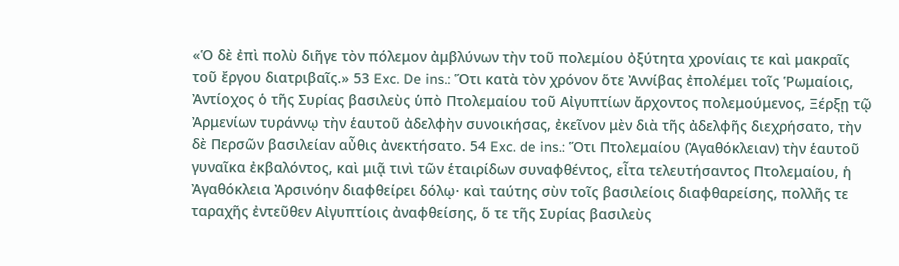«Ὁ δὲ ἐπὶ πολὺ διῆγε τὸν πόλεμον ἀμβλύνων τὴν τοῦ πολεμίου ὀξύτητα χρονίαις τε καὶ μακραῖς τοῦ ἔργου διατριβαῖς.» 53 Exc. De ins.: Ὅτι κατὰ τὸν χρόνον ὅτε Ἀννίβας ἐπολέμει τοῖς Ῥωμαίοις, Ἀντίοχος ὁ τῆς Συρίας βασιλεὺς ὑπὸ Πτολεμαίου τοῦ Αἰγυπτίων ἄρχοντος πολεμούμενος, Ξέρξῃ τῷ Ἀρμενίων τυράννῳ τὴν ἑαυτοῦ ἀδελφὴν συνοικήσας, ἐκεῖνον μὲν διὰ τῆς ἀδελφῆς διεχρήσατο, τὴν δὲ Περσῶν βασιλείαν αὖθις ἀνεκτήσατο. 54 Exc. de ins.: Ὅτι Πτολεμαίου (Ἀγαθόκλειαν) τὴν ἑαυτοῦ γυναῖκα ἐκβαλόντος, καὶ μιᾷ τινὶ τῶν ἑταιρίδων συναφθέντος, εἶτα τελευτήσαντος Πτολεμαίου, ἡ Ἀγαθόκλεια Ἀρσινόην διαφθείρει δόλῳ· καὶ ταύτης σὺν τοῖς βασιλείοις διαφθαρείσης, πολλῆς τε ταραχῆς ἐντεῦθεν Αἰγυπτίοις ἀναφθείσης, ὅ τε τῆς Συρίας βασιλεὺς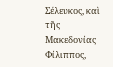Σέλευκος, καὶ τῆς Μακεδονίας Φίλιππος,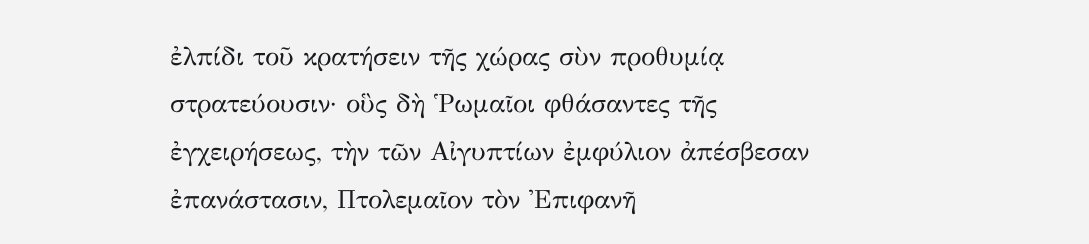ἐλπίδι τοῦ κρατήσειν τῆς χώρας σὺν προθυμίᾳ στρατεύουσιν· οὓς δὴ Ῥωμαῖοι φθάσαντες τῆς ἐγχειρήσεως, τὴν τῶν Αἰγυπτίων ἐμφύλιον ἀπέσβεσαν ἐπανάστασιν, Πτολεμαῖον τὸν Ἐπιφανῆ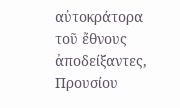αὐτοκράτορα τοῦ ἔθνους ἀποδείξαντες, Προυσίου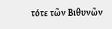τότε τῶν Βιθυνῶν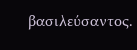βασιλεύσαντος.